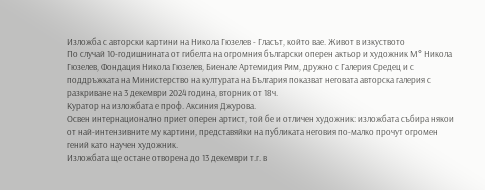Изложба с авторски картини на Никола Гюзелев - Гласът, който вае. Живот в изкуството
По случай 10-годишнината от гибелта на огромния български оперен актьор и художник М° Никола Гюзелев, Фондация Никола Гюзелев, Биенале Артемидия Рим, дружно с Галерия Средец и с поддръжката на Министерство на културата на България показват неговата авторска галерия с разкриване на 3 декември 2024 година, вторник от 18ч.
Куратор на изложбата е проф. Аксиния Джурова.
Освен интернационално приет оперен артист, той бе и отличен художник: изложбата събира някои от най-интензивните му картини, представяйки на публиката неговия по-малко прочут огромен гений като научен художник.
Изложбата ще остане отворена до 13 декември т.г. в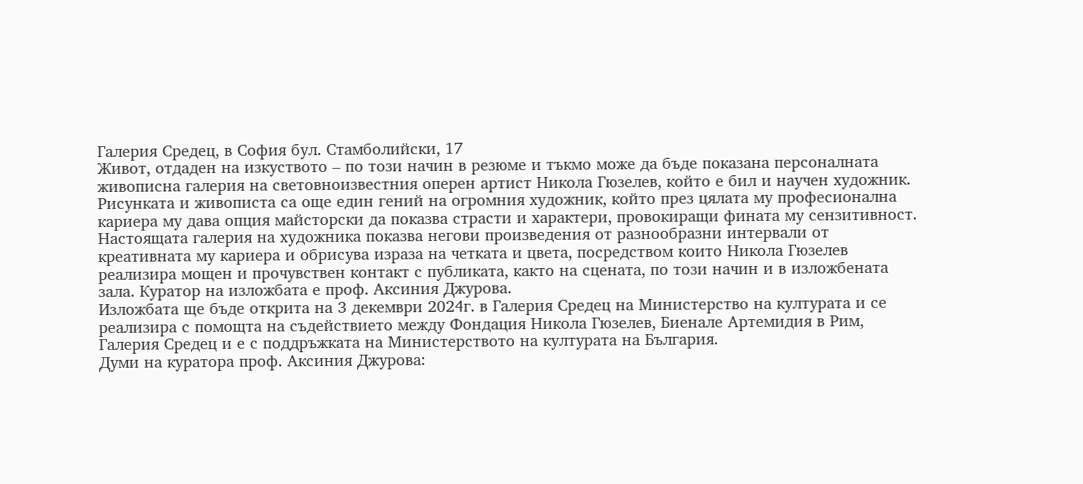Галерия Средец, в София бул. Стамболийски, 17
Живот, отдаден на изкуството – по този начин в резюме и тъкмо може да бъде показана персоналната живописна галерия на световноизвестния оперен артист Никола Гюзелев, който е бил и научен художник. Рисунката и живописта са още един гений на огромния художник, който през цялата му професионална кариера му дава опция майсторски да показва страсти и характери, провокиращи фината му сензитивност.
Настоящата галерия на художника показва негови произведения от разнообразни интервали от креативната му кариера и обрисува израза на четката и цвета, посредством които Никола Гюзелев реализира мощен и прочувствен контакт с публиката, както на сцената, по този начин и в изложбената зала. Куратор на изложбата е проф. Аксиния Джурова.
Изложбата ще бъде открита на 3 декември 2024г. в Галерия Средец на Министерство на културата и се реализира с помощта на съдействието между Фондация Никола Гюзелев, Биенале Артемидия в Рим, Галерия Средец и е с поддръжката на Министерството на културата на България.
Думи на куратора проф. Аксиния Джурова: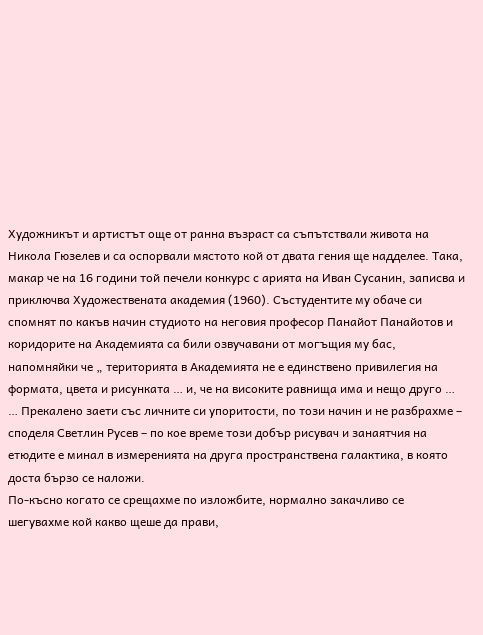Художникът и артистът още от ранна възраст са съпътствали живота на Никола Гюзелев и са оспорвали мястото кой от двата гения ще надделее. Така, макар че на 16 години той печели конкурс с арията на Иван Сусанин, записва и приключва Художествената академия (1960). Състудентите му обаче си спомнят по какъв начин студиото на неговия професор Панайот Панайотов и коридорите на Академията са били озвучавани от могъщия му бас, напомняйки че „ територията в Академията не е единствено привилегия на формата, цвета и рисунката … и, че на високите равнища има и нещо друго …
… Прекалено заети със личните си упоритости, по този начин и не разбрахме – споделя Светлин Русев – по кое време този добър рисувач и занаятчия на етюдите е минал в измеренията на друга пространствена галактика, в която доста бързо се наложи.
По-късно когато се срещахме по изложбите, нормално закачливо се шегувахме кой какво щеше да прави,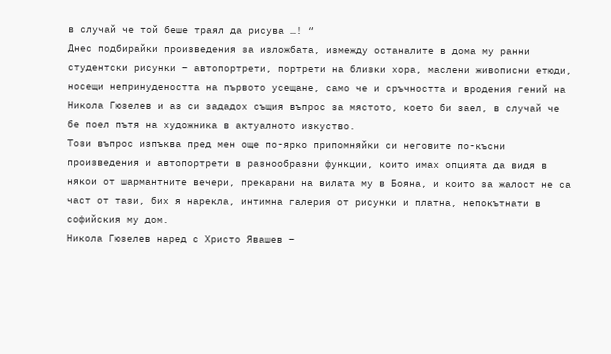в случай че той беше траял да рисува …! “
Днес подбирайки произведения за изложбата, измежду останалите в дома му ранни студентски рисунки – автопортрети, портрети на близки хора, маслени живописни етюди, носещи непринудеността на първото усещане, само че и сръчността и вродения гений на Никола Гюзелев и аз си зададох същия въпрос за мястото, което би заел, в случай че бе поел пътя на художника в актуалното изкуство.
Този въпрос изпъква пред мен още по-ярко припомняйки си неговите по-късни произведения и автопортрети в разнообразни функции, които имах опцията да видя в някои от шармантните вечери, прекарани на вилата му в Бояна, и които за жалост не са част от тази, бих я нарекла, интимна галерия от рисунки и платна, непокътнати в софийския му дом.
Никола Гюзелев наред с Христо Явашев –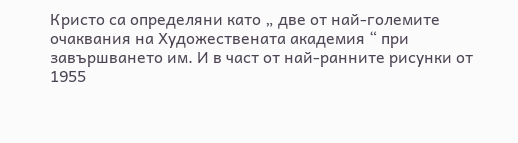Кристо са определяни като „ две от най-големите очаквания на Художествената академия “ при завършването им. И в част от най-ранните рисунки от 1955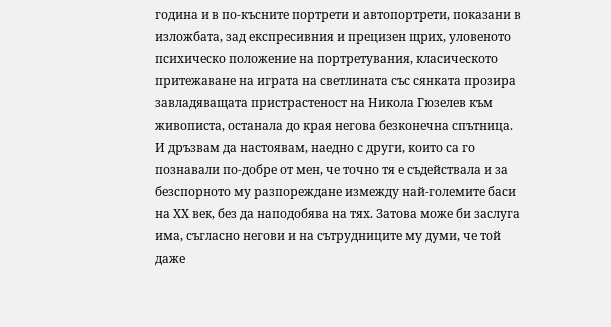година и в по-късните портрети и автопортрети, показани в изложбата, зад експресивния и прецизен щрих, уловеното психическо положение на портретувания, класическото притежаване на играта на светлината със сянката прозира завладяващата пристрастеност на Никола Гюзелев към живописта, останала до края негова безконечна спътница.
И дръзвам да настоявам, наедно с други, които са го познавали по-добре от мен, че точно тя е съдействала и за безспорното му разпореждане измежду най-големите баси на ХХ век, без да наподобява на тях. Затова може би заслуга има, съгласно негови и на сътрудниците му думи, че той даже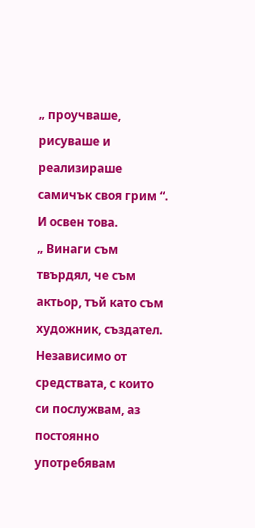„ проучваше, рисуваше и реализираше самичък своя грим “. И освен това.
„ Винаги съм твърдял, че съм актьор, тъй като съм художник, създател. Независимо от средствата, с които си послужвам, аз постоянно употребявам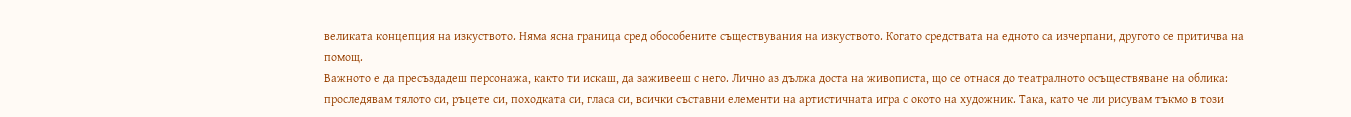великата концепция на изкуството. Няма ясна граница сред обособените съществувания на изкуството. Когато средствата на едното са изчерпани, другото се притичва на помощ.
Важното е да пресъздадеш персонажа, както ти искаш, да заживееш с него. Лично аз дължа доста на живописта, що се отнася до театралното осъществяване на облика: проследявам тялото си, ръцете си, походката си, гласа си, всички съставни елементи на артистичната игра с окото на художник. Така, като че ли рисувам тъкмо в този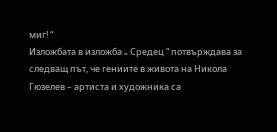миг! “
Изложбата в изложба „ Средец “ потвърждава за следващ път, че гениите в живота на Никола Гюзелев – артиста и художника са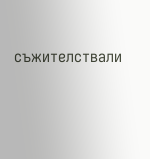съжителствали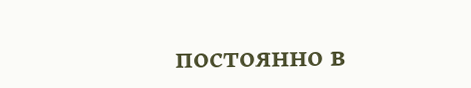постоянно в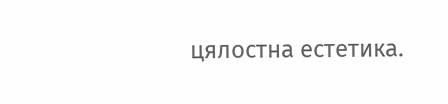цялостна естетика.